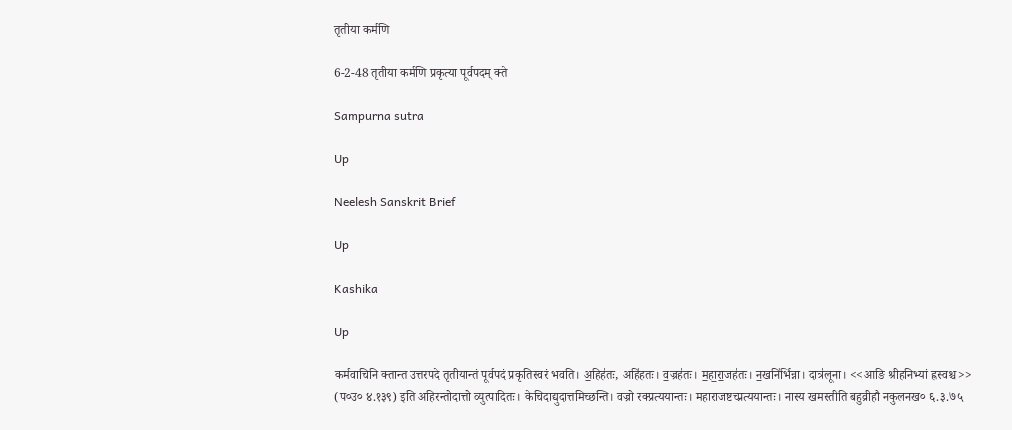तृतीया कर्मणि

6-2-48 तृतीया कर्मणि प्रकृत्या पूर्वपदम् क्ते

Sampurna sutra

Up

Neelesh Sanskrit Brief

Up

Kashika

Up

कर्मवाचिनि क्तान्त उत्तरपदे तृतीयान्तं पूर्वपदं प्रकृतिस्वरं भवति। अ॒हिह॑तः, अहि॑हतः। व॒ज्रह॑तः। म॒हा॒रा॒जह॑तः। न॒खनि॑र्भिन्ना। दात्र॑लूना। <<आङि श्रीहनिभ्यां ह्रस्वश्च>> (प०उ० ४.१३९) इति अहिरन्तोदात्तो व्युत्पादितः। केचिदाद्युदात्तमिच्छन्ति। वज्रो रक्प्रत्ययान्तः। महाराजष्टच्प्रत्ययान्तः। नास्य खमस्तीति बहुव्रीहौ नकुलनख० ६.३.७५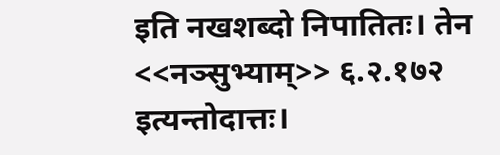इति नखशब्दो निपातितः। तेन <<नञ्सुभ्याम्>> ६.२.१७२ इत्यन्तोदात्तः।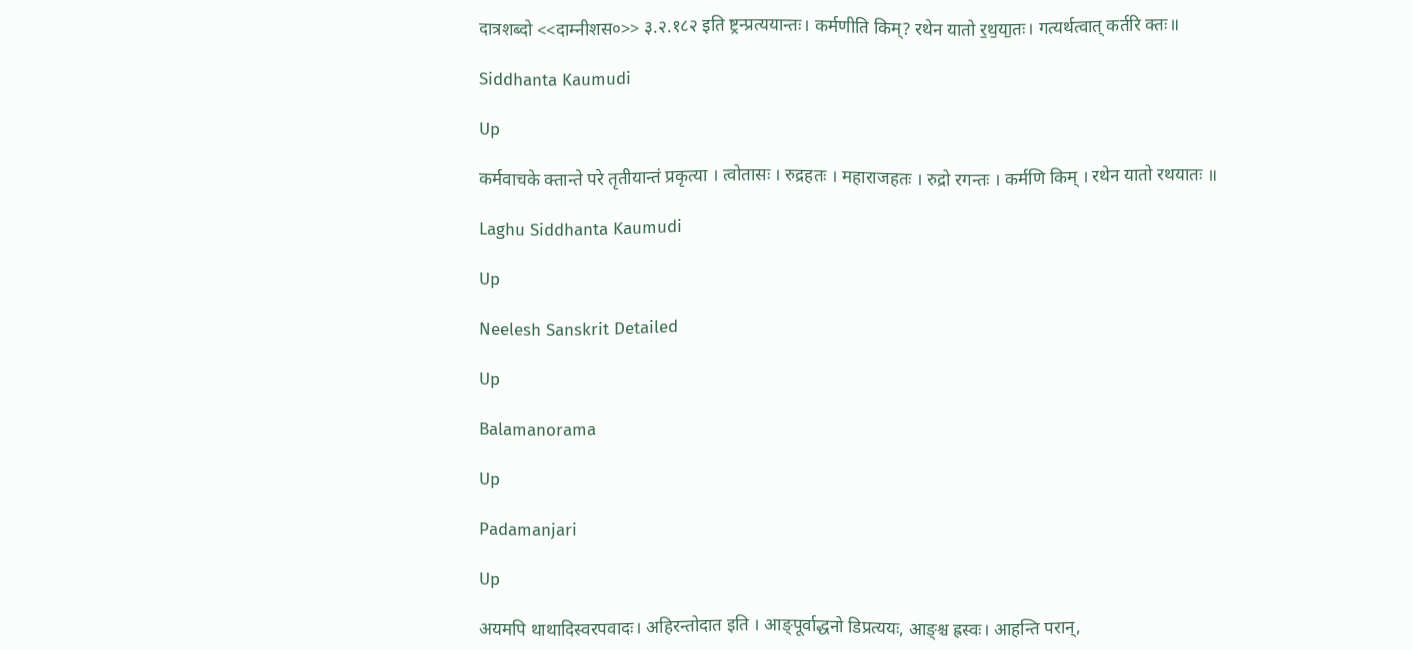दात्रशब्दो <<दाम्नीशस०>> ३.२.१८२ इति ष्ट्रन्प्रत्ययान्तः। कर्मणीति किम्? रथेन यातो र॒थ॒या॒तः। गत्यर्थत्वात् कर्तरि क्तः॥

Siddhanta Kaumudi

Up

कर्मवाचके क्तान्ते परे तृतीयान्तं प्रकृत्या । त्वोतासः । रुद्रहतः । महाराजहतः । रुद्रो रगन्तः । कर्मणि किम् । रथेन यातो रथयातः ॥

Laghu Siddhanta Kaumudi

Up

Neelesh Sanskrit Detailed

Up

Balamanorama

Up

Padamanjari

Up

अयमपि थाथादिस्वरपवादः। अहिरन्तोदात इति । आङ्पूर्वाद्धनो डिप्रत्ययः, आङ्श्च ह्रस्वः। आहन्ति परान्,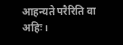आहन्यते परैरिति वा अहिः।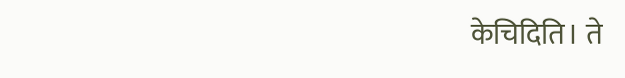केचिदिति। ते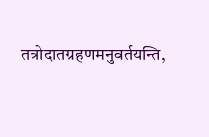तत्रोदातग्रहणमनुवर्तयन्ति,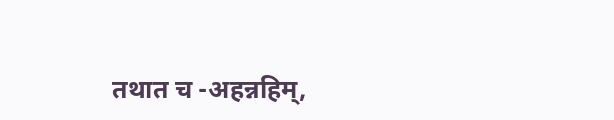तथात च -अहन्नहिम्,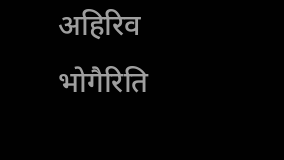अहिरिव भोगैरिति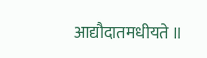आद्यौदातमधीयते ॥